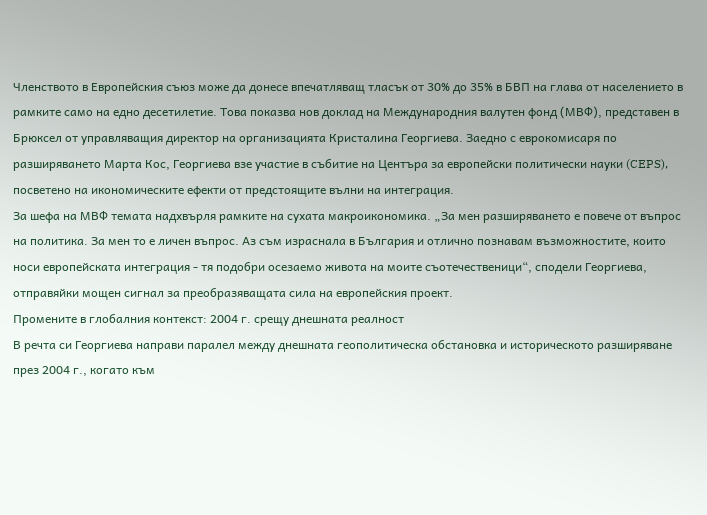Членството в Европейския съюз може да донесе впечатляващ тласък от 30% до 35% в БВП на глава от населението в рамките само на едно десетилетие. Това показва нов доклад на Международния валутен фонд (МВФ), представен в Брюксел от управляващия директор на организацията Кристалина Георгиева. Заедно с еврокомисаря по разширяването Марта Кос, Георгиева взе участие в събитие на Центъра за европейски политически науки (CEPS), посветено на икономическите ефекти от предстоящите вълни на интеграция.
За шефа на МВФ темата надхвърля рамките на сухата макроикономика. „За мен разширяването е повече от въпрос на политика. За мен то е личен въпрос. Аз съм израснала в България и отлично познавам възможностите, които носи европейската интеграция - тя подобри осезаемо живота на моите съотечественици“, сподели Георгиева, отправяйки мощен сигнал за преобразяващата сила на европейския проект.
Промените в глобалния контекст: 2004 г. срещу днешната реалност
В речта си Георгиева направи паралел между днешната геополитическа обстановка и историческото разширяване през 2004 г., когато към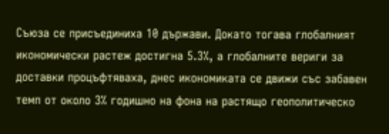Съюза се присъединиха 10 държави. Докато тогава глобалният икономически растеж достигна 5.3%, а глобалните вериги за доставки процъфтяваха, днес икономиката се движи със забавен темп от около 3% годишно на фона на растящо геополитическо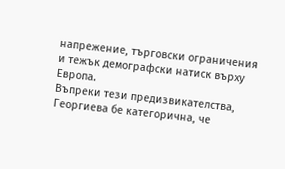напрежение, търговски ограничения и тежък демографски натиск върху Европа.
Въпреки тези предизвикателства, Георгиева бе категорична, че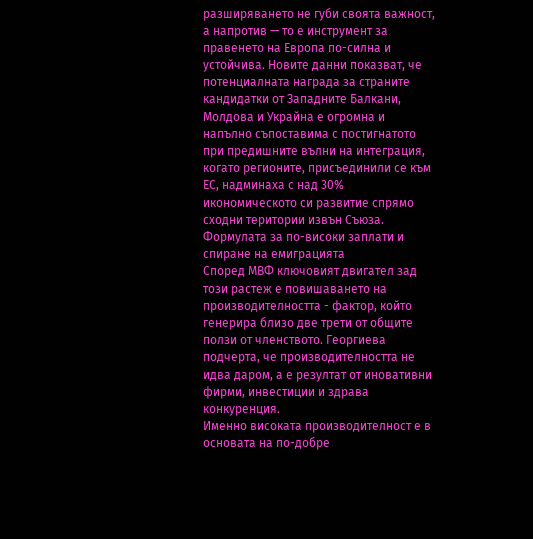разширяването не губи своята важност, а напротив — то е инструмент за правенето на Европа по-силна и устойчива. Новите данни показват, че потенциалната награда за страните кандидатки от Западните Балкани, Молдова и Украйна е огромна и напълно съпоставима с постигнатото при предишните вълни на интеграция, когато регионите, присъединили се към ЕС, надминаха с над 30% икономическото си развитие спрямо сходни територии извън Съюза.
Формулата за по-високи заплати и спиране на емиграцията
Според МВФ ключовият двигател зад този растеж е повишаването на производителността - фактор, който генерира близо две трети от общите ползи от членството. Георгиева подчерта, че производителността не идва даром, а е резултат от иновативни фирми, инвестиции и здрава конкуренция.
Именно високата производителност е в основата на по-добре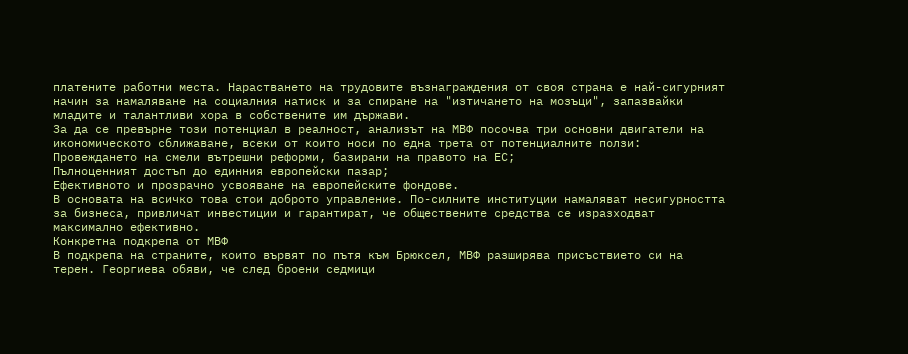платените работни места. Нарастването на трудовите възнаграждения от своя страна е най-сигурният начин за намаляване на социалния натиск и за спиране на "изтичането на мозъци", запазвайки младите и талантливи хора в собствените им държави.
За да се превърне този потенциал в реалност, анализът на МВФ посочва три основни двигатели на икономическото сближаване, всеки от които носи по една трета от потенциалните ползи:
Провеждането на смели вътрешни реформи, базирани на правото на ЕС;
Пълноценният достъп до единния европейски пазар;
Ефективното и прозрачно усвояване на европейските фондове.
В основата на всичко това стои доброто управление. По-силните институции намаляват несигурността за бизнеса, привличат инвестиции и гарантират, че обществените средства се изразходват максимално ефективно.
Конкретна подкрепа от МВФ
В подкрепа на страните, които вървят по пътя към Брюксел, МВФ разширява присъствието си на терен. Георгиева обяви, че след броени седмици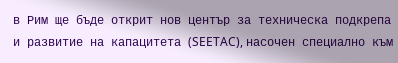в Рим ще бъде открит нов център за техническа подкрепа и развитие на капацитета (SEETAC), насочен специално към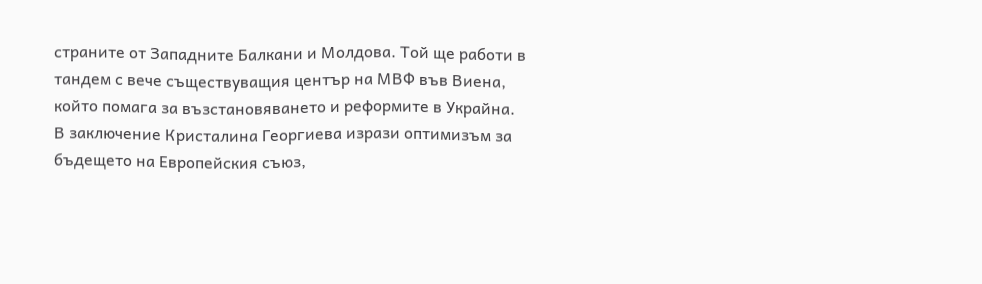страните от Западните Балкани и Молдова. Той ще работи в тандем с вече съществуващия център на МВФ във Виена, който помага за възстановяването и реформите в Украйна.
В заключение Кристалина Георгиева изрази оптимизъм за бъдещето на Европейския съюз,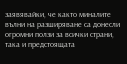заявявайки, че както миналите вълни на разширяване са донесли огромни ползи за всички страни, така и предстоящата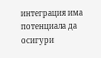интеграция има потенциала да осигури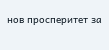нов просперитет за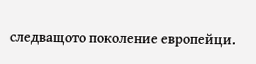следващото поколение европейци.